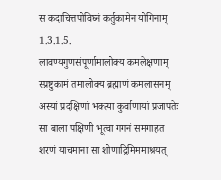स कदाचित्तपोविघ्नं कर्तुकामेन योगिनाम् 1.3.1.5.
लावण्यगुणसंपूर्णामालोक्य कमलेक्षणाम्
स्प्रष्टुकामं तमालोक्य ब्रह्माणं कमलासनम्
अस्यां प्रदक्षिणां भक्त्या कुर्वाणायां प्रजापतेः
सा बाला पक्षिणी भूत्वा गगनं समगाहत
शरणं याचमाना सा शोणाद्रिमिममाश्रयत्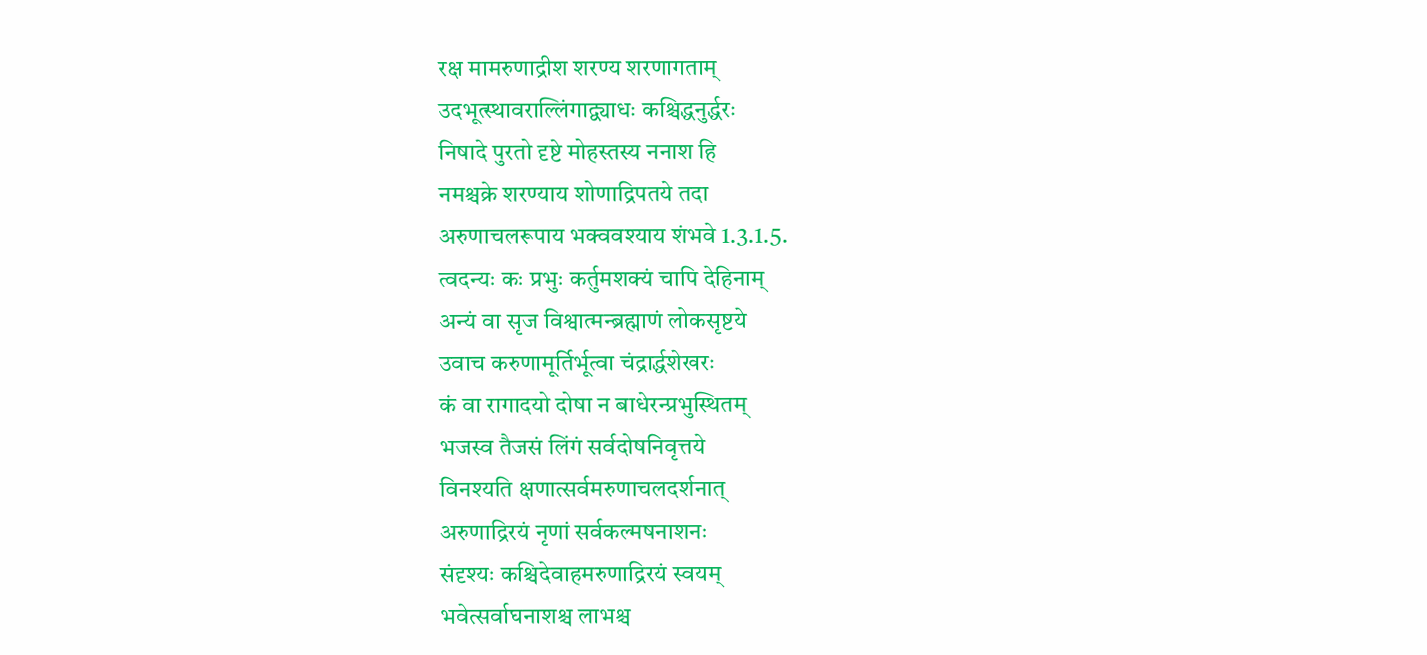रक्ष मामरुणाद्रीश शरण्य शरणागताम्
उदभूत्स्थावराल्लिंगाद्व्याधः कश्चिद्धनुर्द्धरः
निषादे पुरतो दृष्टे मोहस्तस्य ननाश हि
नमश्चक्रे शरण्याय शोणाद्रिपतये तदा
अरुणाचलरूपाय भक्ववश्याय शंभवे 1.3.1.5.
त्वदन्यः कः प्रभुः कर्तुमशक्यं चापि देहिनाम्
अन्यं वा सृज विश्वात्मन्ब्रह्माणं लोकसृष्टये
उवाच करुणामूर्तिर्भूत्वा चंद्रार्द्धशेखरः
कं वा रागादयो दोषा न बाधेरन्प्रभुस्थितम्
भजस्व तैजसं लिंगं सर्वदोषनिवृत्तये
विनश्यति क्षणात्सर्वमरुणाचलदर्शनात्
अरुणाद्रिरयं नृणां सर्वकल्मषनाशनः
संदृश्यः कश्चिदेवाहमरुणाद्रिरयं स्वयम्
भवेत्सर्वाघनाशश्च लाभश्च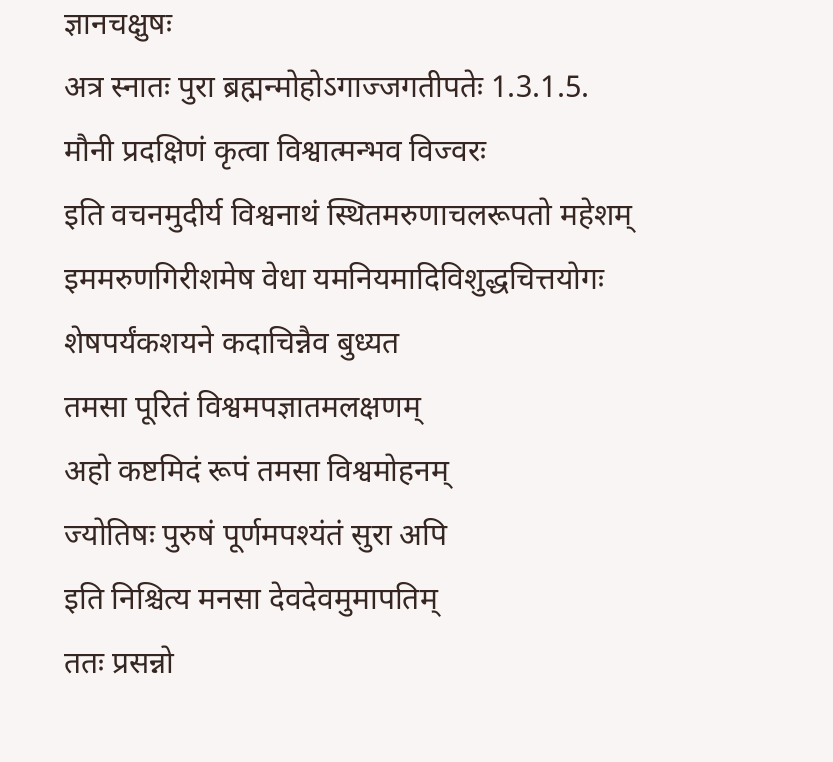ज्ञानचक्षुषः
अत्र स्नातः पुरा ब्रह्मन्मोहोऽगाज्जगतीपतेः 1.3.1.5.
मौनी प्रदक्षिणं कृत्वा विश्वात्मन्भव विज्वरः
इति वचनमुदीर्य विश्वनाथं स्थितमरुणाचलरूपतो महेशम्
इममरुणगिरीशमेष वेधा यमनियमादिविशुद्धचित्तयोगः
शेषपर्यंकशयने कदाचिन्नैव बुध्यत
तमसा पूरितं विश्वमपज्ञातमलक्षणम्
अहो कष्टमिदं रूपं तमसा विश्वमोहनम्
ज्योतिषः पुरुषं पूर्णमपश्यंतं सुरा अपि
इति निश्चित्य मनसा देवदेवमुमापतिम्
ततः प्रसन्नो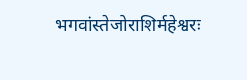भगवांस्तेजोराशिर्महेश्वरः